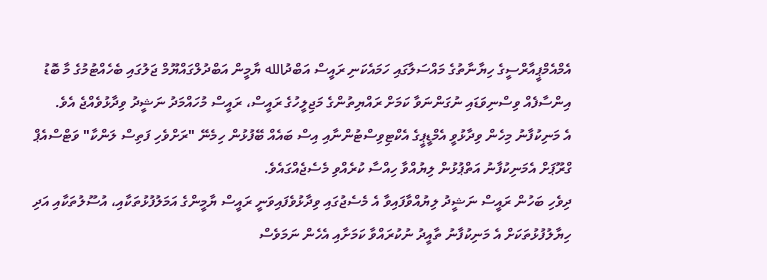އެމްއެމްޕީއާރްސީގެ ހިޔާނާތުގެ މައްސަލާގައި ހަމައެކަނި ރައީސް އަބްދުالله ޔާމީން އަބްދުލްގައްޔޫމް ޖަލުގައި ބެހެއްޓުމުގެ މާ ބޮޑު އިންސާފެއް ވިސްނިވަޑައި ނުގަންނަވާ ކަމަށް ރައްޔިތުންގެ މަޖިލީހުގެ ރައީސް، ރައީސް މުހައްމަދު ނަޝީދު ވިދާޅުވެއްޖެ އެވެ.
އެ މަނިކުފާނު މިހެން ވިދާޅުވީ އެމްޑީޕީގެ އެކްޓިވިސްޓުންނާއި އިސް ބައެއް ބޭފުޅުން ހިމެނޭ "ރަށްވެހި ފަތިސް ލަންކާ" ވަޓްސްއެޕް ގްރޫޕަށް އެމަނިކުފާނު އަތްޕުޅުން ލިޔުއްވާ ހިއްސާ ކުރެއްވި މެސެޖެއްގައެވެ.
ދިވެހި ބަހުން ރައީސް ނަޝީދު ލިޔުއްވާފައިވާ އެ މެސެޖުގައި ވިދާޅުވެފައިވަނީ ރައީސް ޔާމީންގެ އަމަލުފުޅުތަކާއި، އުސޫލުތަކާއި އަދި ހިޔާލުފުޅުތަކަށް އެ މަނިކުފާނު ތާއީދު ނުކުރައްވާ ކަމަށާއި އެހެން ނަމަވެސް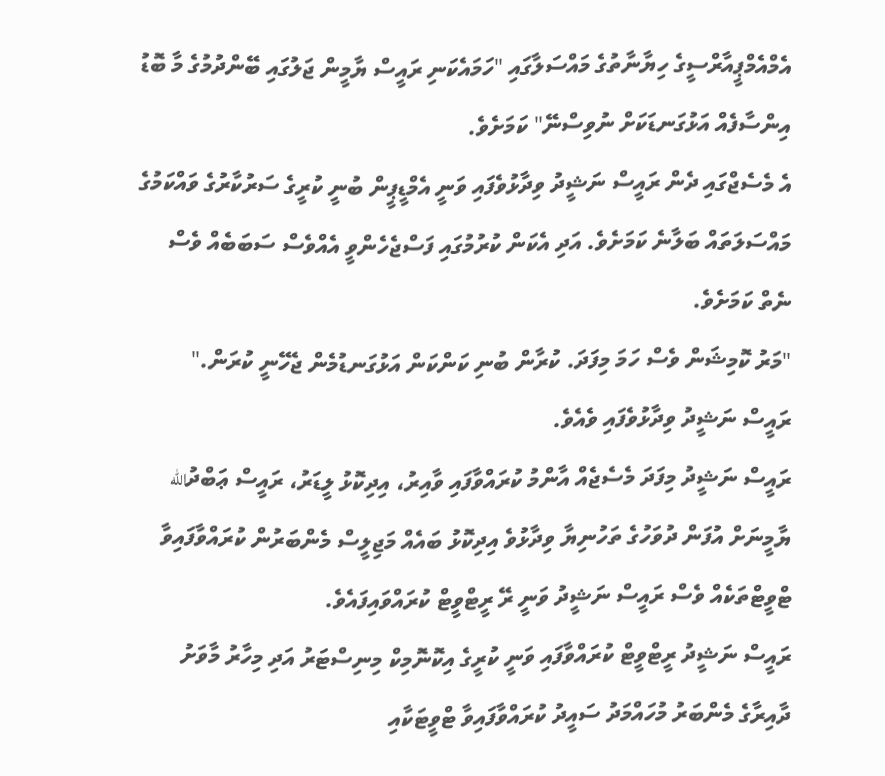އެމްއެމްޕީއާރްސީގެ ހިޔާނާތުގެ މައްސަލާގައި "ހަމައެކަނި ރައީސް ޔާމީން ޖަލުގައި ބޭންދުމުގެ މާ ބޮޑު އިންސާފެއް އަޅުގަނޑަކަށް ނުވިސްނޭ" ކަމަށެވެ.
އެ މެސެޖްގައި ދެން ރައީސް ނަޝީދު ވިދާޅުވެފައި ވަނީ އެމްޑީޕީން ބުނީ ކުރީގެ ސަރުކާރުގެ ވައްކަމުގެ މައްސަލަތައް ބަލާނެ ކަމަށެވެ. އަދި އެކަން ކުރުމުގައި ފަސްޖެހެންވީ އެއްވެސް ސަބަބެއް ވެސް ނެތް ކަމަށެވެ.
"މަރު ކޮމިޝަން ވެސް ހަމަ މިފަދަ. ކުރާން ބުނި ކަންކަން އަޅުގަނޑުމެން ޖެހޭނީ ކުރަން." ރައީސް ނަޝީދު ވިދާޅުވެފައި ވެއެވެ.
ރައީސް ނަޝީދު މިފަދަ މެސެޖެއް އާންމު ކުރައްވާފައި ވާއިރު، އިދިކޮޅު ލީޑަރު، ރައީސް ޢަބްދުالله ޔާމީނަށް އުފަން ދުވަހުގެ ތަހުނިޔާ ވިދާޅުވެ އިދިކޮޅު ބައެއް މަޖިލީސް މެންބަރުން ކުރައްވާފައިވާ ޓްވީޓްތަކެއް ވެސް ރައީސް ނަޝީދު ވަނީ ރޭ ރީޓްވީޓް ކުރައްވައިފައެވެ.
ރައީސް ނަޝީދު ރީޓްވީޓް ކުރައްވާފައި ވަނީ ކުރީގެ އިކޮނޮމިކް މިނިސްޓަރު އަދި މިހާރު މާވަށު ދާއިރާގެ މެންބަރު މުހައްމަދު ސައީދު ކުރައްވާފައިވާ ޓްވީޓަކާއި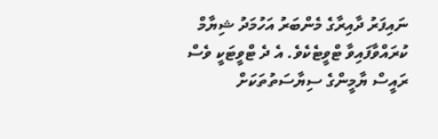ނައިފަރު ދާއިރާގެ މެންބަރު އަހުމަދު ޝިޔާމް ކުރައްވާފައިވާ ޓްވީޓެކެވެ. އެ ދެ ޓްވީޓަކީ ވެސް ރައީސް ޔާމީންގެ ސިޔާސަތުތަކަށް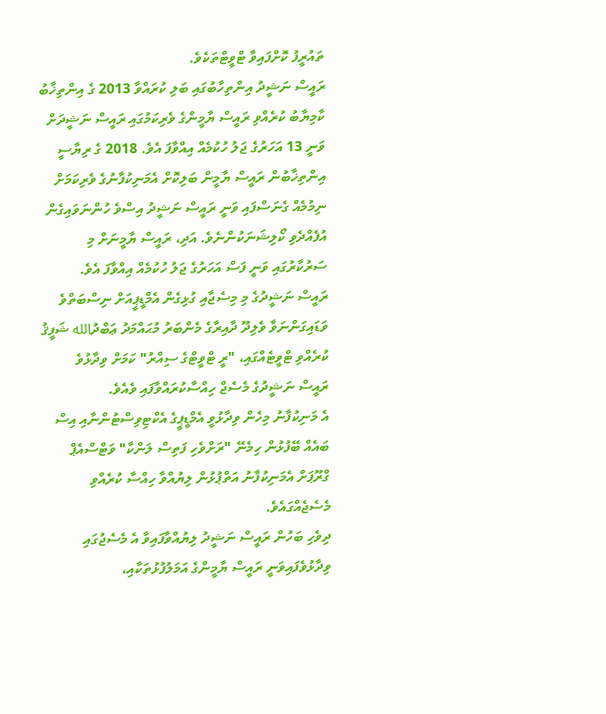ތައުރީފު ކޮށްފައިވާ ޓްވީޓްތަކެވެ.
ރައީސް ނަޝީދު އިންތިހާބުގައި ބަލި ކުރައްވާ 2013 ގެ އިންތިޚާބު ކާމިޔާބު ކުރެއްވި ރައީސް ޔާމީންގެ ވެރިކަމުގައި ރައީސް ނަޝީދަށް ވަނީ 13 އަހަރުގެ ޖަލު ހުކުމެއް އިއްވާފަ އެވެ. 2018 ގެ ރިޔާސީ އިންތިޚާބުން ރައީސް ޔާމީން ބަލިކޮށް އެމަނިކުފާނުގެ ވެރިކަމަށް ނިމުމެއް ގެނަސްފައި ވަނީ ރައީސް ނަޝީދު އިސްވެ ހުންނަވައިގެން އުފެއްދެވި ކޯލިޝަނަކުންނެވެ. އަދި، ރައީސް ޔާމީނަށް މި ސަރުކާރުގައި ވަނީ ފަސް އަހަރުގެ ޖަލު ހުކުމެއް އިއްވާފަ އެވެ.
ރައީސް ނަޝީދުގެ މި މިސެޖާއި ގުޅިގެން އެމްޑީޕީއަށް ނިސްބަތްވެ ވަޑައިގަންނަވާ ވެލިދޫ ދާއިރާގެ މެންބަރު މުޙައްމަދު ޢަބްދުالله ޝަފީޤު ކުރެއްވި ޓްވީޓެއްގައި، "ރީ ޓްވީޓްގެ ސިއްރު" ކަމަށް ވިދާޅުވެ ރައީސް ނަޝީދުގެ މެސެޖް ހިއްސާކުރައްވާފައި ވެއެވެ.
އެ މަނިކުފާނު މިހެން ވިދާޅުވީ އެމްޑީޕީގެ އެކްޓިވިސްޓުންނާއި އިސް ބައެއް ބޭފުޅުން ހިމެނޭ "ރަށްވެހި ފަތިސް ލަންކާ" ވަޓްސްއެޕް ގްރޫޕަށް އެމަނިކުފާނު އަތްޕުޅުން ލިޔުއްވާ ހިއްސާ ކުރެއްވި މެސެޖެއްގައެވެ.
ދިވެހި ބަހުން ރައީސް ނަޝީދު ލިޔުއްވާފައިވާ އެ މެސެޖުގައި ވިދާޅުވެފައިވަނީ ރައީސް ޔާމީންގެ އަމަލުފުޅުތަކާއި،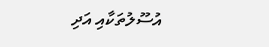އުސޫލުތަކާއި އަދި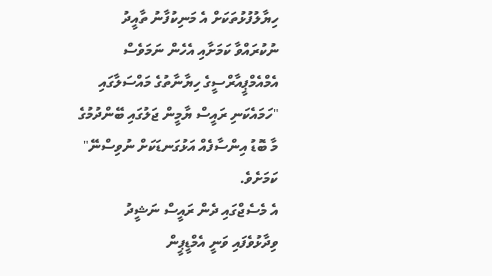ހިޔާލުފުޅުތަކަށް އެ މަނިކުފާނު ތާއީދު ނުކުރައްވާ ކަމަށާއި އެހެން ނަމަވެސް އެމްއެމްޕީއާރްސީގެ ހިޔާނާތުގެ މައްސަލާގައި "ހަމައެކަނި ރައީސް ޔާމީން ޖަލުގައި ބޭންދުމުގެ މާ ބޮޑު އިންސާފެއް އަޅުގަނޑަކަށް ނުވިސްނޭ" ކަމަށެވެ.
އެ މެސެޖްގައި ދެން ރައީސް ނަޝީދު ވިދާޅުވެފައި ވަނީ އެމްޑީޕީން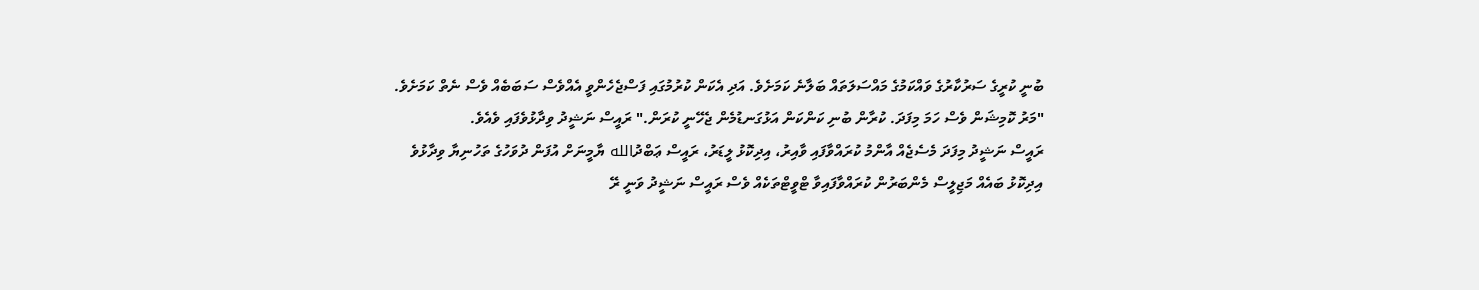ބުނީ ކުރީގެ ސަރުކާރުގެ ވައްކަމުގެ މައްސަލަތައް ބަލާނެ ކަމަށެވެ. އަދި އެކަން ކުރުމުގައި ފަސްޖެހެންވީ އެއްވެސް ސަބަބެއް ވެސް ނެތް ކަމަށެވެ.
"މަރު ކޮމިޝަން ވެސް ހަމަ މިފަދަ. ކުރާން ބުނި ކަންކަން އަޅުގަނޑުމެން ޖެހޭނީ ކުރަން." ރައީސް ނަޝީދު ވިދާޅުވެފައި ވެއެވެ.
ރައީސް ނަޝީދު މިފަދަ މެސެޖެއް އާންމު ކުރައްވާފައި ވާއިރު، އިދިކޮޅު ލީޑަރު، ރައީސް ޢަބްދުالله ޔާމީނަށް އުފަން ދުވަހުގެ ތަހުނިޔާ ވިދާޅުވެ އިދިކޮޅު ބައެއް މަޖިލީސް މެންބަރުން ކުރައްވާފައިވާ ޓްވީޓްތަކެއް ވެސް ރައީސް ނަޝީދު ވަނީ ރޭ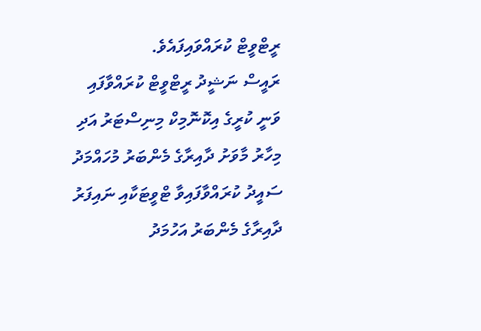ރީޓްވީޓް ކުރައްވައިފައެވެ.
ރައީސް ނަޝީދު ރީޓްވީޓް ކުރައްވާފައި ވަނީ ކުރީގެ އިކޮނޮމިކް މިނިސްޓަރު އަދި މިހާރު މާވަށު ދާއިރާގެ މެންބަރު މުހައްމަދު ސައީދު ކުރައްވާފައިވާ ޓްވީޓަކާއި ނައިފަރު ދާއިރާގެ މެންބަރު އަހުމަދު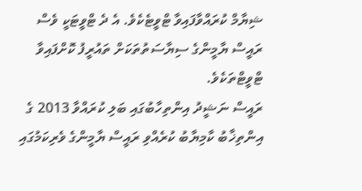ޝިޔާމް ކުރައްވާފައިވާ ޓްވީޓެކެވެ. އެ ދެ ޓްވީޓަކީ ވެސް ރައީސް ޔާމީންގެ ސިޔާސަތުތަކަށް ތައުރީފު ކޮށްފައިވާ ޓްވީޓްތަކެވެ.
ރައީސް ނަޝީދު އިންތިހާބުގައި ބަލި ކުރައްވާ 2013 ގެ އިންތިޚާބު ކާމިޔާބު ކުރެއްވި ރައީސް ޔާމީންގެ ވެރިކަމުގައި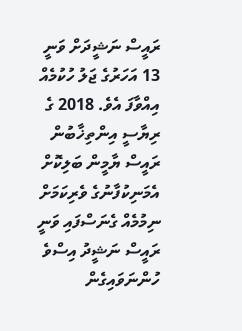ރައީސް ނަޝީދަށް ވަނީ 13 އަހަރުގެ ޖަލު ހުކުމެއް އިއްވާފަ އެވެ. 2018 ގެ ރިޔާސީ އިންތިޚާބުން ރައީސް ޔާމީން ބަލިކޮށް އެމަނިކުފާނުގެ ވެރިކަމަށް ނިމުމެއް ގެނަސްފައި ވަނީ ރައީސް ނަޝީދު އިސްވެ ހުންނަވައިގެން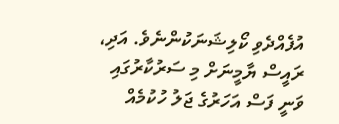އުފެއްދެވި ކޯލިޝަނަކުންނެވެ. އަދި، ރައީސް ޔާމީނަށް މި ސަރުކާރުގައި ވަނީ ފަސް އަހަރުގެ ޖަލު ހުކުމެއް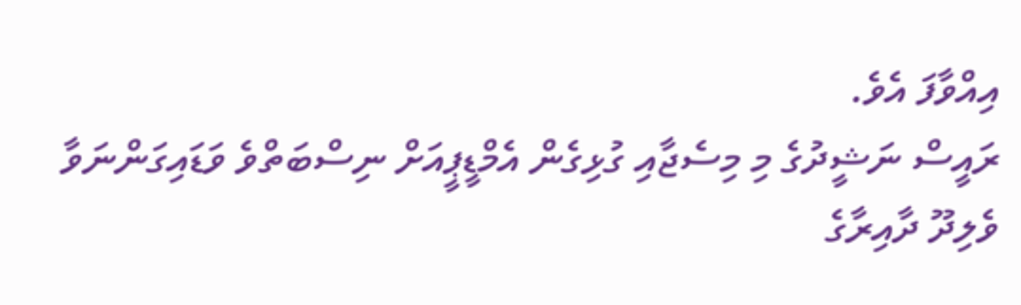އިއްވާފަ އެވެ.
ރައީސް ނަޝީދުގެ މި މިސެޖާއި ގުޅިގެން އެމްޑީޕީއަށް ނިސްބަތްވެ ވަޑައިގަންނަވާ ވެލިދޫ ދާއިރާގެ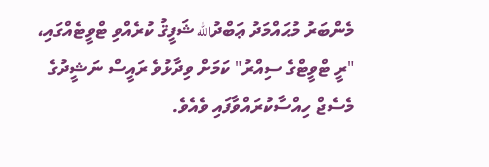މެންބަރު މުޙައްމަދު ޢަބްދުالله ޝަފީޤު ކުރެއްވި ޓްވީޓެއްގައި، "ރީ ޓްވީޓްގެ ސިއްރު" ކަމަށް ވިދާޅުވެ ރައީސް ނަޝީދުގެ މެސެޖް ހިއްސާކުރައްވާފައި ވެއެވެ.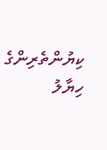ކިޔުންތެރިންގެ ހިޔާލު